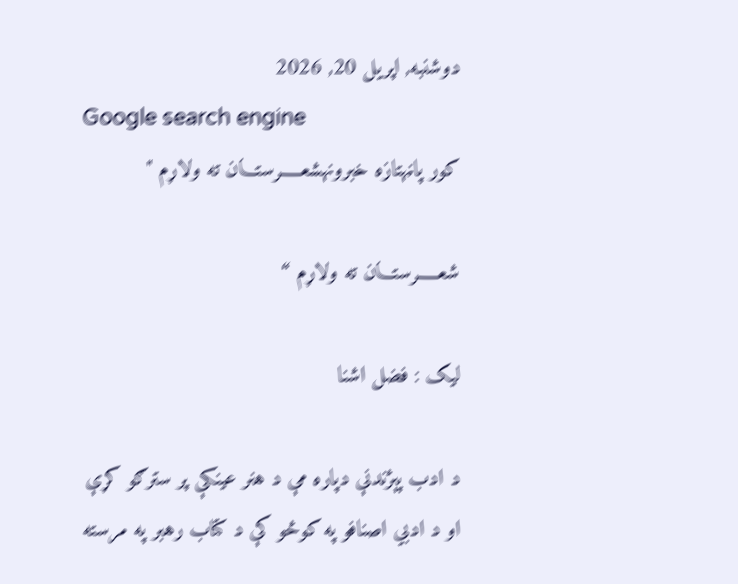دوشنبه, اپریل 20, 2026
Google search engine
کور پاڼهتازه خبرونهشعـــــرستـــان ته ولاړم "

شعـــــرستـــان ته ولاړم “

ليک : فضل اشنا

د ادب پېژندنې دپاره مې د هنر عينکې پر سترګو کړې او د ادبي اصنافو په کوڅو کې د کتاب رهبر په مرسته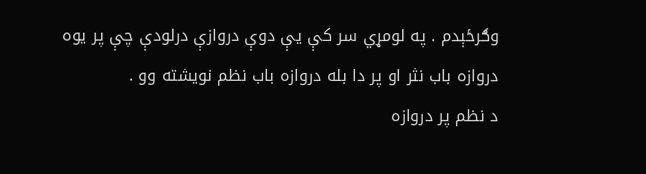وګرځېدم . په لومړي سر کې يې دوې دروازې درلودې چې پر يوه دروازه باب نثر او پر دا بله دروازه باب نظم نويشته وو .
د نظم پر دروازه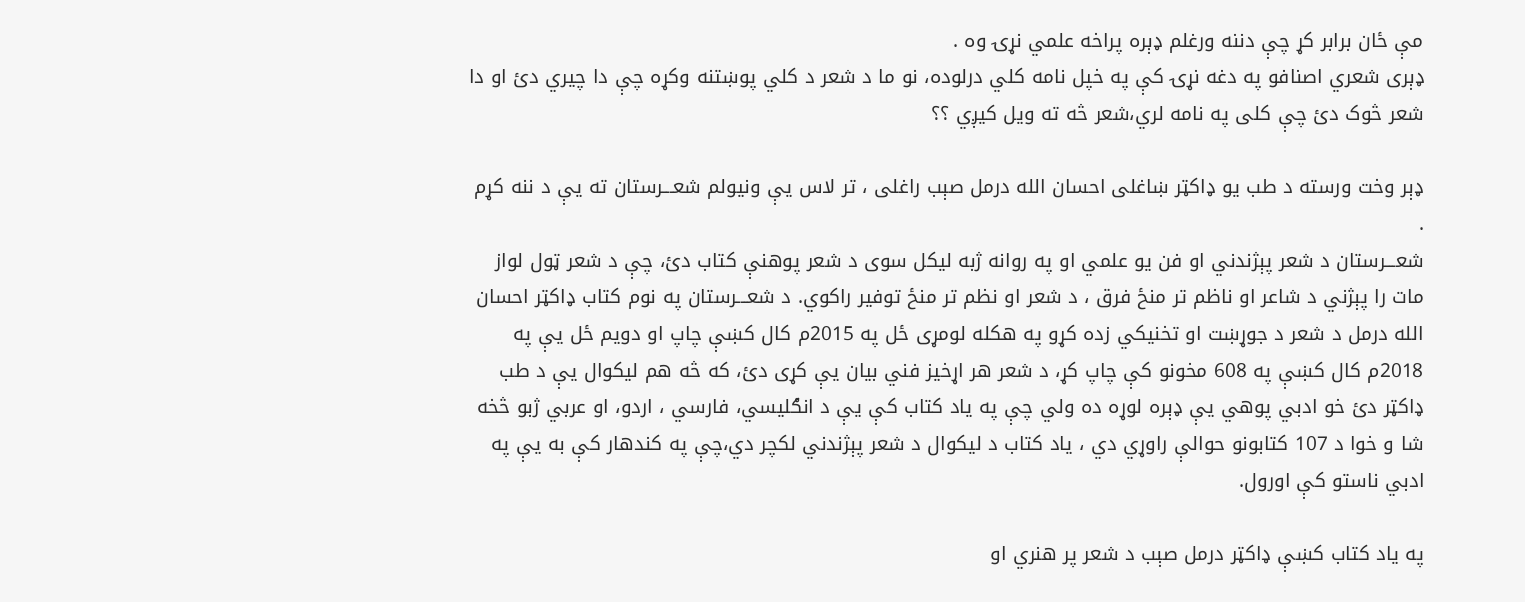مې ځان برابر کړ چې دننه ورغلم ډېره پراخه علمي نړۍ وه .
ډېری شعري اصنافو په دغه نړۍ کې په خپل نامه کلي درلوده، نو ما د شعر د کلي پوښتنه وکړه چې دا چيري دئ او دا شعر څوک دئ چې کلی په نامه لري،شعر څه ته ويل کيږي ؟؟

ډېر وخت ورسته د طب يو ډاکټر ښاغلی احسان الله درمل صېب راغلی ، تر لاس يې ونيولم شعـــرستان ته يې د ننه کړم .
شعـــرستان د شعر پېژندني او فن يو علمي او په روانه ژبه ليکل سوی د شعر پوهنې کتاب دئ، چې د شعر ټول لواز مات را پېژني د شاعر او ناظم تر منځ فرق ، د شعر او نظم تر منځ توفير راکوي. د شعـــرستان په نوم کتاب ډاکټر احسان الله درمل د شعر د جوړښت او تخنيکي زده کړو په هکله لومړی ځل په 2015م کال کښې چاپ او دويم ځل يې په 2018م کال کښې په 608 مخونو کې چاپ کړ، د شعر هر اړخيز فني بیان يې کړی دئ، که څه هم ليکوال يې د طب ډاکټر دئ خو ادبي پوهي يې ډېره لوړه ده ولي چې په ياد کتاب کې يې د انګليسي، فارسي ، اردو، او عربي ژبو څخه شا و خوا د 107 کتابونو حوالې راوړي دي ، ياد کتاب د ليکوال د شعر پېژندني لکچر دي،چې په کندهار کې به يې په ادبي ناستو کې اورول.

په ياد کتاب کښې ډاکټر درمل صېب د شعر پر هنري او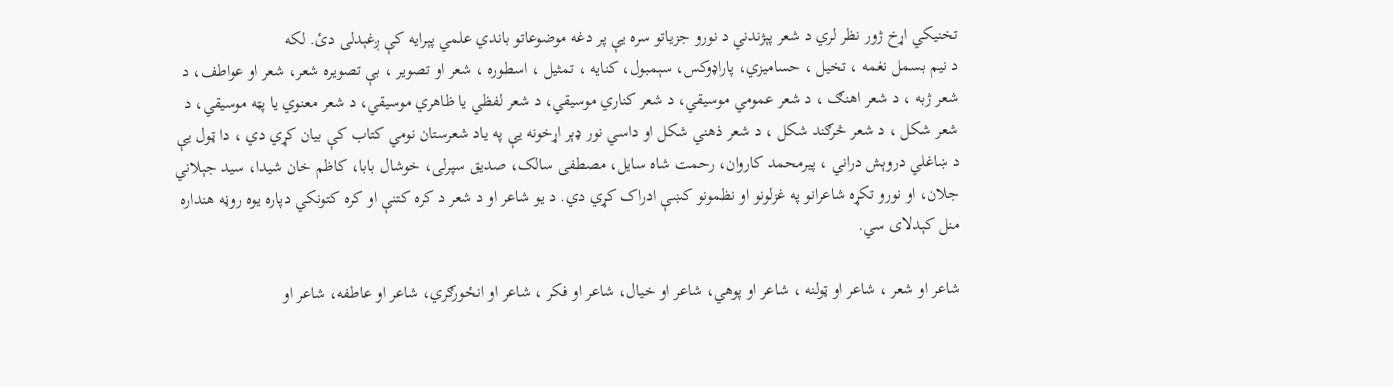تخنيکي اړخ ژور نظر لري د شعر پېژندني د نورو جزياتو سره يې پر دغه موضوعاتو باندي علمي پېرايه کې ږغېدلی دئ. لکه
د نيم بسمل نغمه ، تخيل ، حساميزي، پاراډوکس، سېمبول، کنايه ، تمثيل ، اسطوره ، شعر او تصوير ، بې تصويره شعر، شعر او عواطف، د شعر ژبه ، د شعر اهنګ ، د شعر عمومي موسيقي، د شعر کناري موسيقي، د شعر لفظي يا ظاهري موسيقي، د شعر معنوي يا پټه موسيقي، د شعر شکل ، د شعر څرګند شکل ، د شعر ذهني شکل او داسي نور ډېر اړخونه يې په ياد شعرستان نومي کتاب کې بيان کړي دي ، دا ټول يې د ښاغلي دروېش دراني ، پيرمحمد کاروان، رحمت شاه سايل، مصطفی سالک، صديق سپرلی، خوشال بابا، کاظم خان شیدا، سيد جېلاني جلان، او نورو تکړه شاعرانو په غزلونو او نظمونو کښې ادراک کړي دي. د يو شاعر او د شعر د کره کتنې او کره کتونکي دپاره يوه روڼه هنداره منل کېدلای سي.

شاعر او شعر ، شاعر او ټولنه ، شاعر او پوهي، شاعر او خیال، شاعر او فکر ، شاعر او انځورګري، شاعر او عاطفه، شاعر او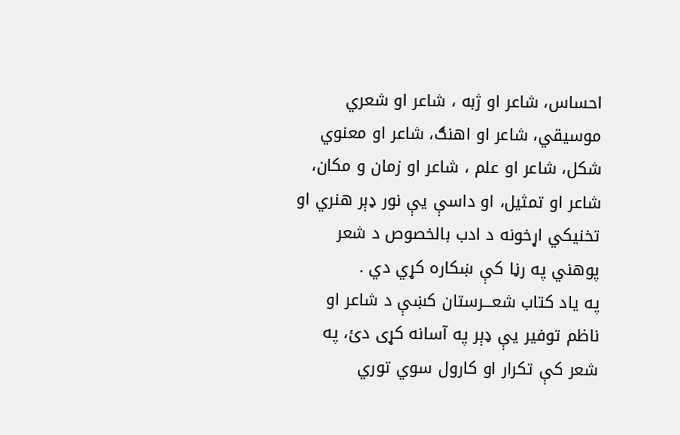احساس، شاعر او ژبه ، شاعر او شعري موسيقي، شاعر او اهنګ، شاعر او معنوي شکل، شاعر او علم ، شاعر او زمان و مکان، شاعر او تمثيل، او داسې يې نور ډېر هنري او تخنيکي اړخونه د ادب بالخصوص د شعر پوهني په رڼا کې ښکاره کړي دي .
په ياد کتاب شعـــرستان کښې د شاعر او ناظم توفير يې ډېر په آسانه کړی دئ، په شعر کې تکرار او کارول سوي توري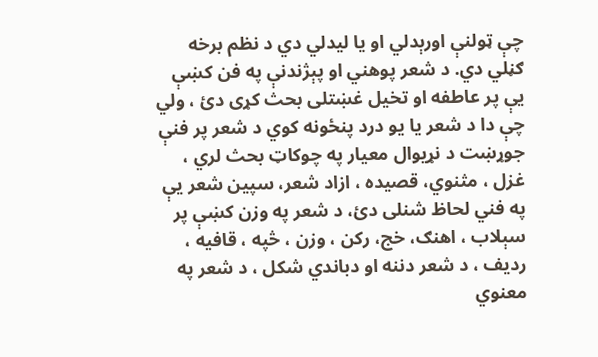چې ټولنې اورېدلي او يا ليدلي دي د نظم برخه ګڼلي دي. د شعر پوهني او پېژندنې په فن کښې يې پر عاطفه او تخيل غښتلی بحث کړی دئ ، ولي چې دا د شعر يا يو درد پنځونه کوي د شعر پر فنې جوړښت د نړیوال معیار په چوکاټ بحث لري ، غزل ، مثنوي، قصيده ، ازاد شعر، سپین شعر يې په فني لحاظ شنلی دئ، د شعر په وزن کښې پر سېلاب ، اهنګ، خج، رکن ، وزن ، څپه ، قافيه ، رديف ، د شعر دننه او دباندي شکل ، د شعر په معنوي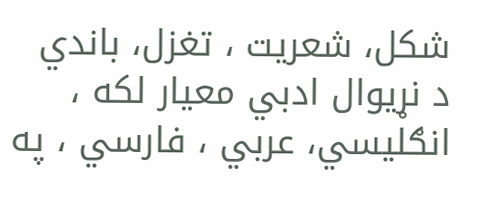شکل، شعريت ، تغزل، باندي د نړيوال ادبي معيار لکه ، انګليسي، عربي ، فارسي ، په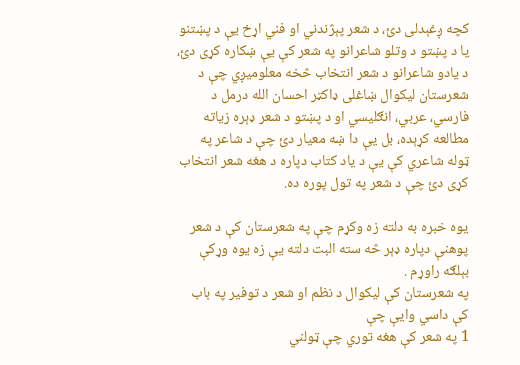کچه ږغېدلی دئ، د شعر پېژندني او فني اړخ يې د پښتنو يا د پښتو د وتلو شاعرانو په شعر کې يې ښکاره کړی دئ، د يادو شاعرانو د شعر انتخاب څخه معلوميږي چې د شعرستان ليکوال ښاغلی ډاکټر احسان الله درمل د فارسي، عربي، انګليسي او د پښتو د شعر ډېره زياته مطالعه کړېده، بل يې دا ښه معيار دئ چې د شاعر په ټوله شاعري کې يې د ياد کتاب دپاره د هغه شعر انتخاب کړی دئ چې د شعر په تول پوره ده.

يوه خبره به دلته زه وکړم چې په شعرستان کې د شعر پوهنې دپاره ډېر څه سته البت دلته يې زه يوه وړکې بېلګه راوړم .
په شعرستان کې ليکوال د نظم او شعر د توفير په باب کې داسي وايې چې
1 په شعر کې هغه توري چې ټولني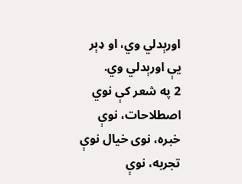اورېدلي وي، او ډېر يې اورېدلي وي.
2 په شعر کې نوي اصطلاحات، نوې خبره، نوی خيال نوې تجربه، نوې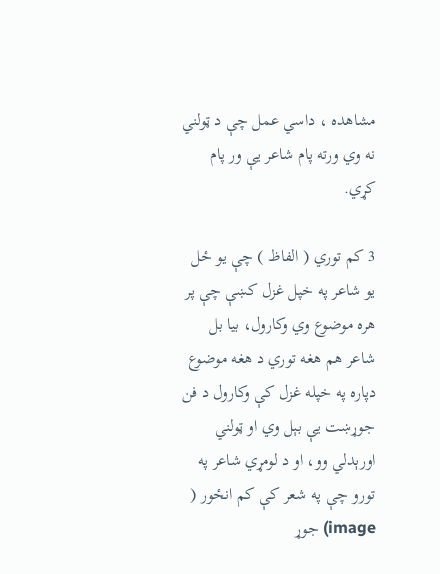مشاهده ، داسي عمل چې د ټولني نه وي ورته پام شاعر يې ور پام کړي.

3 کم توري ( الفاظ ) چې يو ځل يو شاعر په خپل غزل کښې چې پر هره موضوع وي وکارول، بيا بل شاعر هم هغه توري د هغه موضوع دپاره په خپله غزل کې وکارول د فن جوړښت يې بېل وي او ټولني اورېدلي وو، او د لومړي شاعر په تورو چې په شعر کې کم انځور ( image) جوړ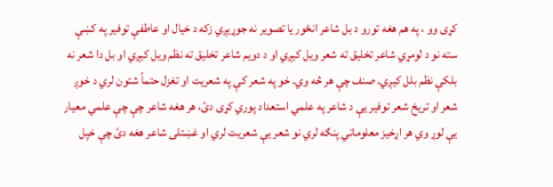کړی وو ، په هم هغه تورو د بل شاعر انځور يا تصوير نه جوړيږي زکه د خيال او عاطفې توفير په کښې سته نو د لومړي شاعر تخليق ته شعر ويل کيږي او د دويم شاعر تخليق ته نظم ويل کيږي او بل دا شعر نه بلکې نظم بلل کيږي. صنف چې هر څه وي. خو په شعر کې په شعريت او تغزل حتماً شتون لري د خوږ شعر او تريخ شعر توفير يې د شاعر په علمي استعداد پوري کړی دئ، هر هغه شاعر چې چې علمي معيار يې لوړ وي هر اړخيز معلوماتي پنګه لري نو شعر يې شعريت لري او غښتلی شاعر هغه دئ چې خپل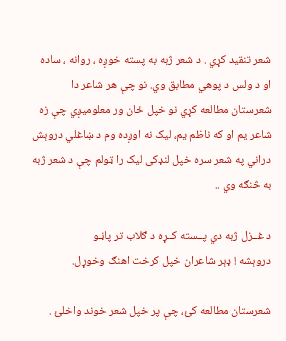شعر تنقيد کړي . د شعر ژبه به پسته خوږه ، روانه ، ساده او د ولس د پوهي مطابق وي. نو چې هر شاعر دا شعرستان مطالعه کړي نو خپل ځان ور معلوميږي چې زه شاعر يم او که ناظم يم، ليک نه اوږده وم د ښاغلي دروېش دراني په شعر سره خپل لنډکی ليک را ټولم چې د شعر ژبه به څنګه وي ..

د غ‍ــزل ژبه دي پــسته کــړه د ګلاب تر پاڼـو
دروېشه ! ډېر شاعران خپل کرخت اهنګ وخوړل.

شعرستان مطالعه کئ، چې پر خپل شعر خوند واخلئ .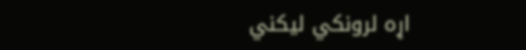اړه لرونکي ليکني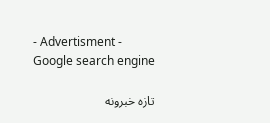- Advertisment -
Google search engine

تازه خبرونه